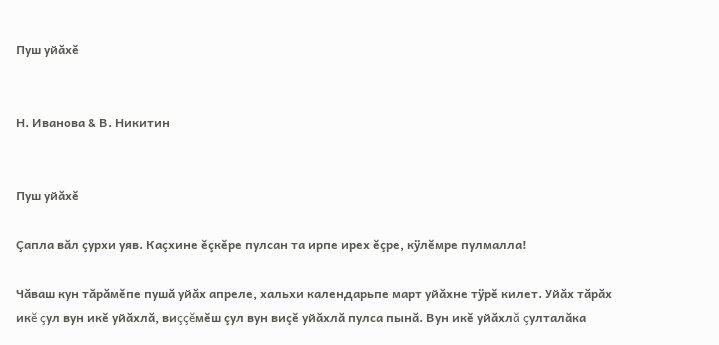Пуш уйăхĕ


Н. Иванова & В. Никитин


Пуш уйăхĕ

Çапла вăл çурхи уяв. Каçхине ĕçкĕре пулсан та ирпе ирех ĕçре, кÿлĕмре пулмалла!

Чăваш кун тăрăмĕпе пушă уйăх апреле, хальхи календарьпе март уйăхне тÿрĕ килет. Уйăх тăрăх икĕ çул вун икĕ уйăхлă, виççĕмĕш çул вун виçĕ уйăхлă пулса пынă. Вун икĕ уйăхлă çулталăка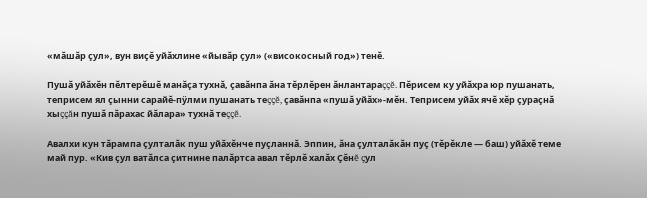«мăшăр çул», вун виçĕ уйăхлине «йывăр çул» («високосный год») тенĕ.

Пушă уйăхĕн пĕлтерĕшĕ манăçа тухнă, çавăнпа ăна тĕрлĕрен ăнлантараççĕ. Пĕрисем ку уйăхра юр пушанать, теприсем ял çынни сарайĕ-пÿлми пушанать теççĕ, çавăнпа «пушă уйăх»-мĕн. Теприсем уйăх ячĕ хĕр çураçнă хыççăн пушă пăрахас йăлара» тухнă теççĕ.

Авалхи кун тăрампа çулталăк пуш уйăхĕнче пуçланнă. Эппин, ăна çулталăкăн пуç (тĕрĕкле — баш) уйăхĕ теме май пур. «Кив çул ватăлса çитнине палăртса авал тĕрлĕ халăх Çĕнĕ çул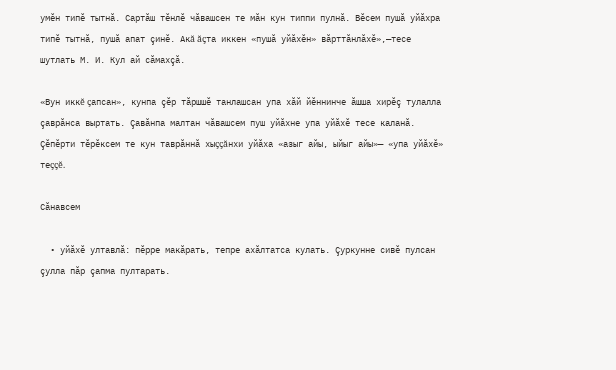умĕн типĕ тытнă. Сартăш тĕнлĕ чăвашсен те мăн кун типпи пулнă. Вĕсем пушă уйăхра типĕ тытнă, пушă апат çинĕ. Акă ăçта иккен «пушă уйăхĕн» вăрттăнлăхĕ»,—тесе шутлать М. И. Кул ай сăмахçă.

«Вун иккĕ çапсан», кунпа çĕр тăршшĕ танлашсан упа хăй йĕннинче ăшша хирĕç тулалла çаврăнса выртать. Çавăнпа малтан чăвашсем пуш уйăхне упа уйăхĕ тесе каланă. Çĕпĕрти тĕрĕксем те кун таврăннă хыççăнхи уйăха «азыг айы, ыйыг айы»— «упа уйăхĕ» теççĕ.

Сăнавсем

  • уйăхĕ ултавлă: пĕрре макăрать, тепре ахăлтатса кулать. Çуркунне сивĕ пулсан çулла пăр çапма пултарать.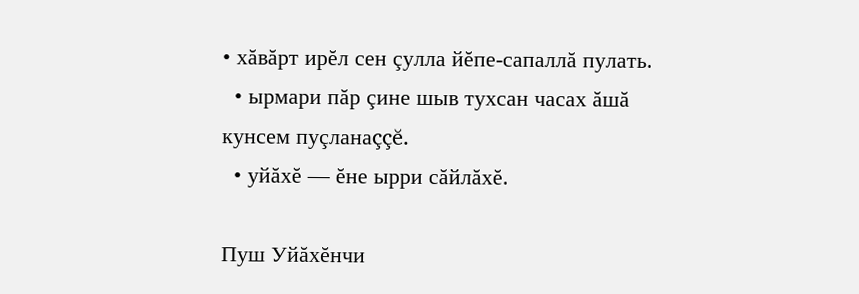• хăвăрт ирĕл сен çулла йĕпе-сапаллă пулать.
  • ырмари пăр çине шыв тухсан часах ăшă кунсем пуçланаççĕ.
  • уйăхĕ — ĕне ырри сăйлăхĕ.

Пуш Уйăхĕнчи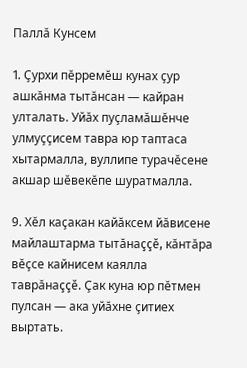Паллă Кунсем

1. Çурхи пĕрремĕш кунах çур ашкăнма тытăнсан — кайран улталать. Уйăх пуçламăшĕнче улмуççисем тавра юр таптаса хытармалла, вуллипе турачĕсене акшар шĕвекĕпе шуратмалла.

9. Хĕл каçакан кайăксем йăвисене майлаштарма тытăнаççĕ, кăнтăра вĕçсе кайнисем каялла таврăнаççĕ. Çак куна юр пĕтмен пулсан — ака уйăхне çитиех выртать.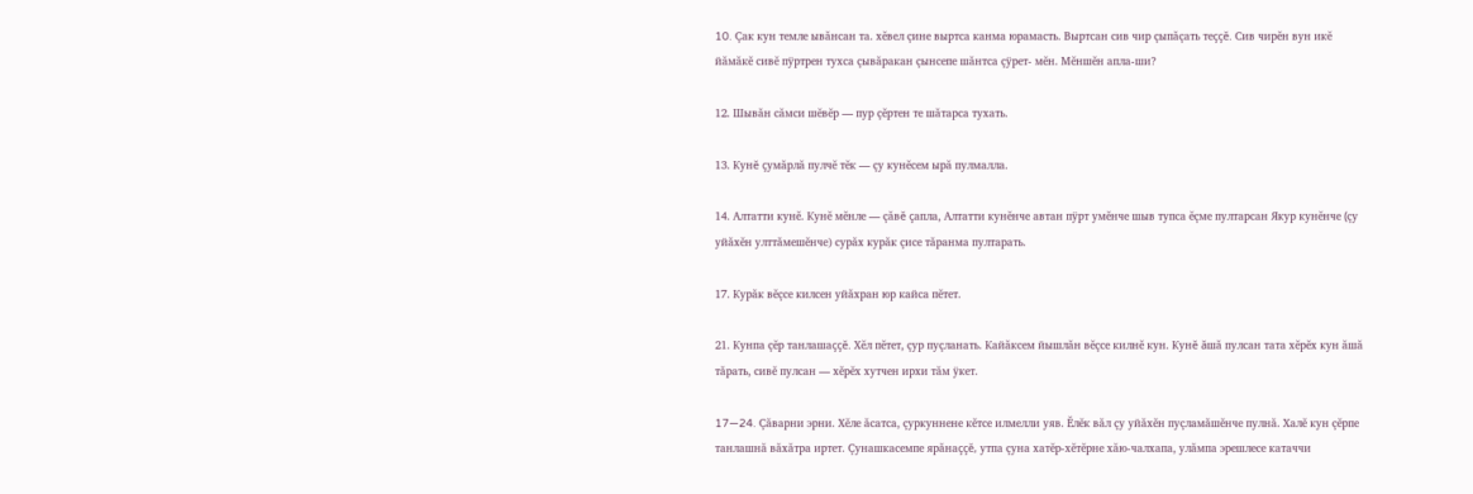10. Çак кун темле ывăнсан та. хĕвел çине выртса канма юрамасть. Выртсан сив чир çыпăçать теççĕ. Сив чирĕн вун икĕ йăмăкĕ сивĕ пÿртрен тухса çывăракан çынсепе шăнтса çÿрет- мĕн. Мĕншĕн апла-ши?

12. Шывăн сăмси шĕвĕр — пур çĕртен те шăтарса тухать.

13. Кунĕ çумăрлă пулчĕ тĕк — çу кунĕсем ырă пулмалла.

14. Алтатти кунĕ. Кунĕ мĕнле — çăвĕ çапла, Алтатти кунĕнче автан пÿрт умĕнче шыв тупса ĕçме пултарсан Якур кунĕнче (çу уйăхĕн улттăмешĕнче) сурăх курăк çисе тăранма пултарать.

17. Курăк вĕçсе килсен уйăхран юр кайса пĕтет.

21. Кунпа çĕр танлашаççĕ. Хĕл пĕтет, çур пуçланать. Кайăксем йышлăн вĕçсе килнĕ кун. Кунĕ ăшă пулсан тата хĕрĕх кун ăшă тăрать, сивĕ пулсан — хĕрĕх хутчен ирхи тăм ÿкет.

17—24. Çăварни эрни. Хĕле ăсатса, çуркуннене кĕтсе илмелли уяв. Ĕлĕк вăл çу уйăхĕн пуçламăшĕнче пулнă. Халĕ кун çĕрпе танлашнă вăхăтра иртет. Çунашкасемпе ярăнаççĕ, утпа çуна хатĕр-хĕтĕрне хăю-чалхапа, улăмпа эрешлесе катаччи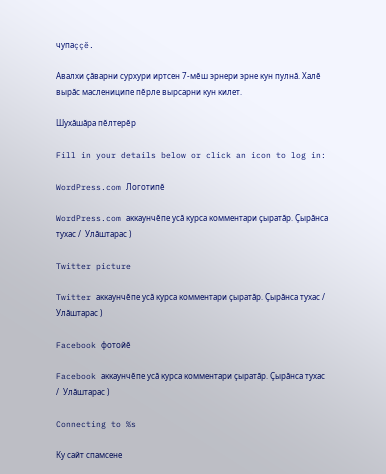чупаççĕ.

Авалхи çăварни сурхури иртсен 7-мĕш эрнери эрне кун пулнă. Халĕ вырăс маслениципе пĕрле вырсарни кун килет.

Шухăшăра пĕлтерĕр

Fill in your details below or click an icon to log in:

WordPress.com Логотипĕ

WordPress.com аккаунчĕпе усă курса комментари çыратăр. Çырăнса тухас /  Улăштарас )

Twitter picture

Twitter аккаунчĕпе усă курса комментари çыратăр. Çырăнса тухас /  Улăштарас )

Facebook фотойĕ

Facebook аккаунчĕпе усă курса комментари çыратăр. Çырăнса тухас /  Улăштарас )

Connecting to %s

Ку сайт спамсене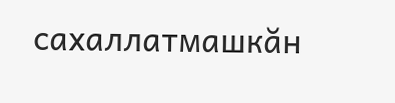сахаллатмашкăн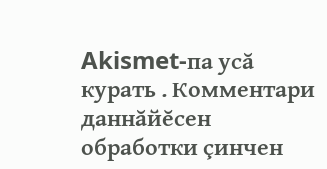Akismet-па усă курать . Комментари даннăйĕсен обработки çинчен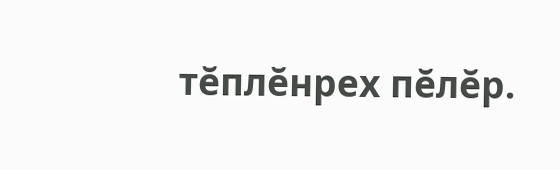тĕплĕнрех пĕлĕр.